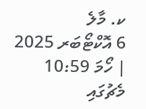ކ. މާލެ
6 އޮކްޓޯބަރ 2025 | ހޯމަ 10:59
މެޗުގައި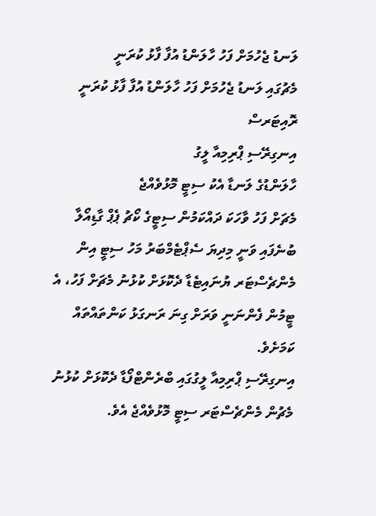ލަނޑު ޖެހުމަށް ފަހު ހާލަންޑު އުފާ ފާޅު ކުރަނީ
މެޗުގައި ލަނޑު ޖެހުމަށް ފަހު ހާލަންޑު އުފާ ފާޅު ކުރަނީ
ރޮއިޓަރސް
އިނގިރޭސި ޕްރިމިއާ ލީގު
ހާލަންޑުގެ ލަނޑާ އެކު ސިޓީ މޮޅުވެއްޖެ
މެޗަށް ފަހު ވާހަކަ ދައްކަމުން ސިޓީގެ ކޯޗު ޕެޕް ގާޑިއޯލާ ބުނެފައި ވަނީ މިދިޔަ ސެޕްޓެމްބަރު މަހު ސިޓީ އިން މެންޗެސްޓަރ ޔުނައިޓެޑާ ދެކޮޅަށް ކުޅުނު މެޗަށް ފަހު، އެ ޓީމުން ފެންނަނީ ވަރަށް ގިނަ ރަނގަޅު ކަންތައްތައް ކަމަށެވެ.
އިނގިރޭސި ޕްރިމިއާ ލީގުގައި ބްރެންޓްފޯޑާ ދެކޮޅަށް ކުޅުނު މެޗުން މެންޗެސްޓަރ ސިޓީ މޮޅުވެއްޖެ އެވެ.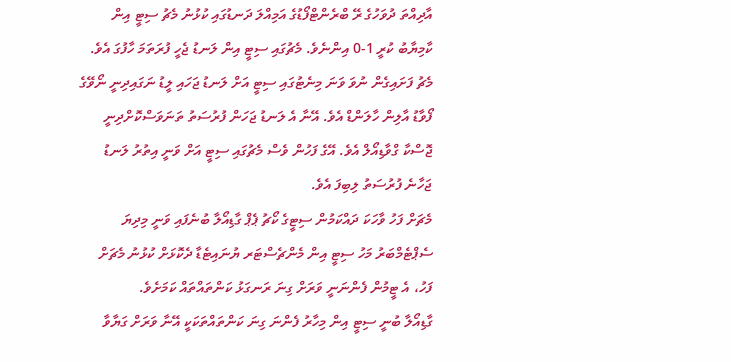އާދިއްތަ ދުވަހުގެ ރޭ ބްރެންޓްފޯޑުގެ އަމިއްލަ ދަނޑުގައި ކުޅުނު މެޗު ސިޓީ އިން ކާމިޔާބު ކުރީ 1-0 އިންނެވެ. މެޗުގައި ސިޓީ އިން ލަނޑު ޖެހީ ފުރަތަމަ ހާފުގަ އެވެ.
މެޗު ފަށައިގެން ނުވަ ވަނަ މިނެޓުގައި ސިޓީ އަށް ލަނޑު ޖަހައި ލީޑު ނަގައިދިނީ ނޯވޭގެ ފޯވާޑު އާލިން ހާލަންޑް އެވެ. އޭނާ އެ ލަނޑު ޖަހަން ފުރުސަތު ތަނަވަސްކޮށްދިނީ ޖޮސްކާ ގްވާޑިއޯލް އެވެ. އޭގެ ފަހުން ވެސް މެޗުގައި ސިޓީ އަށް ވަނީ އިތުރު ލަނޑު ޖަހާނެ ފުރުސަތު ލިބިފަ އެވެ.
މެޗަށް ފަހު ވާހަކަ ދައްކަމުން ސިޓީގެ ކޯޗު ޕެޕް ގާޑިއޯލާ ބުނެފައި ވަނީ މިދިޔަ ސެޕްޓެމްބަރު މަހު ސިޓީ އިން މެންޗެސްޓަރ ޔުނައިޓެޑާ ދެކޮޅަށް ކުޅުނު މެޗަށް ފަހު، އެ ޓީމުން ފެންނަނީ ވަރަށް ގިނަ ރަނގަޅު ކަންތައްތައް ކަމަށެވެ.
ގާޑިއޯލާ ބުނީ ސިޓީ އިން މިހާރު ފެންނަ ގިނަ ކަންތައްތަކަކީ އޭނާ ވަރަށް ގަޔާވާ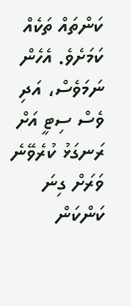ކަންތައް ތަކެއް ކަމަށެވެ. އެހެން ނަމަވެސް، އަދި ވެސް ސިޓީ އަށް ރަނގަޅު ކުރެވޭނެ ވަރަށް ގިނަ ކަންކަން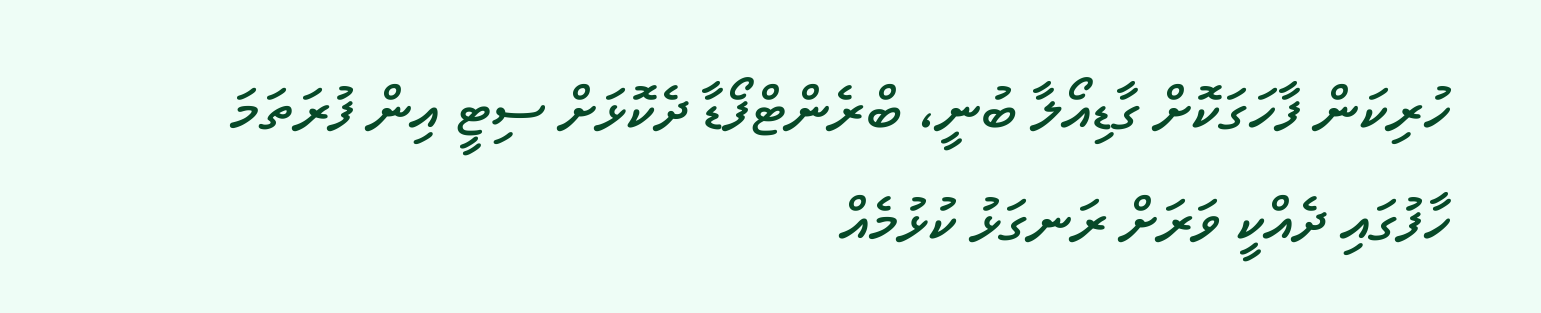ހުރިކަން ފާހަގަކޮށް ގާޑިއޯލާ ބުނީ، ބްރެންޓްފޯޑާ ދެކޮޅަށް ސިޓީ އިން ފުރަތަމަ ހާފުގައި ދެއްކީ ވަރަށް ރަނގަޅު ކުޅުމެއް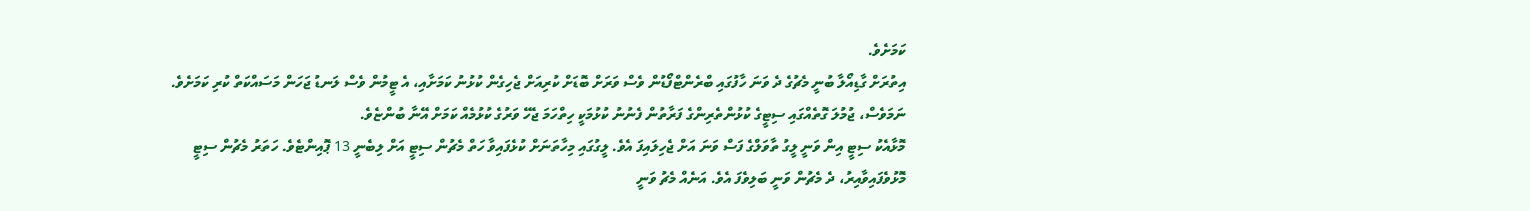ކަމަށެވެ.
އިތުރަށް ގާޑިއޯލާ ބުނީ މެޗުގެ ދެ ވަނަ ހާފުގައި ބްރެންޓްފޯޑުން ވެސް ވަރަށް ބޮޑަށް ކުރިއަށް ޖެހިގެން ކުޅުނު ކަމަށާއި، އެ ޓީމުން ވެސް ލަނޑު ޖަހަން މަސައްކަތް ކުރި ކަމަށެވެ. ނަމަވެސް، ޖުމުލަ ގޮތެއްގައި ސިޓީގެ ކުޅުންތެރިންގެ ފަރާތުން ފެނުނު ކުޅުމަކީ ހިތްހަމަ ޖެހޭ ވަރުގެ ކުޅުމެއް ކަމަށް އޭނާ ބުންޏެވެ.
މޮޅާއެކު ސިޓީ އިން ވަނީ ލީގު ތާވަލްގެ ފަސް ވަނަ އަށް ޖެހިލައިފަ އެވެ. ލީގުގައި މިހާތަނަށް ކުޅެފައިވާ ހަތް މެޗުން ސިޓީ އަށް ލިބެނީ 13 ޕޮއިންޓެވެ. ހަތަރު މެޗުން ސިޓީ މޮޅުވެފައިވާއިރު، ދެ މެޗުން ވަނީ ބަލިވެފަ އެވެ. އަނެއް މެޗު ވަނީ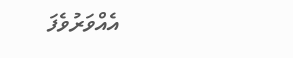އެއްވަރުވެފަ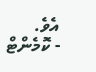އެވެ.
- ކޮމެންޓް